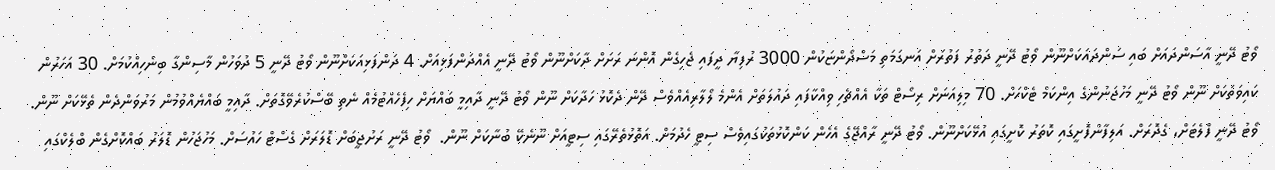ވޯޓު ދޭނީ އާސަންދައަށް ބައި ސަންދައަކަށްނޫން ވޯޓު ދޭނީ ދަތުރު ފަތުރަށް އަނގަމަތި މަސްދޯންޏަކުން 3000 ރުފިޔާ ދީފައި ޖެހިގެން އޮންނަ ރަށަށް ދާކަށްނޫން ވޯޓު ދޭނީ އެއްދަންފަޅިއަށް. 4 ދަންފަޅިއަކަށްނޫން ވޯޓު ދޭނީ 5 ދުވަހުން މާސިންގާ ބިންހިއްކުމަށް. 30 އަހަރުން ކައިވަތަކަށް ނޫން ވޯޓު ދޭނީ މަހުޖަނުންގެ އިންކަމް ޓެކްހަށް. 70 މިލިއަނަށް ރިސޯޓް ތަކާ އެއްޗެހި ވިއްކާފައި ދައުލަތަށް އެންމެ ލޯލާރިއެއްވެސް ދޭން ދެކޮޅު ހަދާކަށް ނޫން ވޯޓު ދޭނީ ދާއިމީ ބައްޔަށް ހިފެހެއްޓުމެއް ނެތި ބޭސްކުރެވޭގޮތަށް. ދާއިމީ ބައްޔެއްވުމުން މަރުވަންދެން ތެޅޭކަށް ނޫން.  ވޯޓު ދޭނީ ފްލެޓަށް، ގެދޮރަށް. އަލިފާންފޮށީގައި ކޮތަރު ކޮށީގައި އުޅޭކަށްނޫން. ވޯޓު ދޭނީ ރާއްޖޭގެ އެހެން ކަންކޮޅުތަކުގައިވެސް ސިޓީ ހެދުމަށް. އަތޮޅުތެރޭގައި ސިޓީއަށް ނޫނެކޭ ބުނާކަށް ނޫން.  ވޯޓު ދޭނީ ރަށުޖީބަށް ޑޮލަރަށް ގެސްޓް ހައުސަށް. މަހުޖަހުން ޑޮލަރު ބައްކޮށްގެން ބްލެކްގައި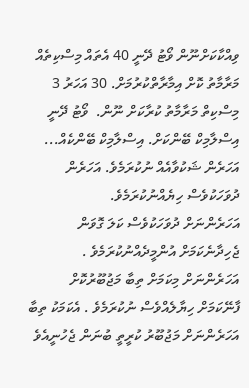ވިއްކާކަށްނޫން ވޯޓު ދޭނީ 40 އެތައް މިސްކިތެއް މަރާމާތު ކޮށް އިމާރާތްކުރުމަށް. 30 އަހަރު 3 މިސްކިތް މަރާމާތު ކުރާކަށް ނޫން.  ވޯޓު ދޭނީ އިސްލާމިކް ބޭންކަށް. އިސްލާމިކް ބޭންކެއް...
އަހަރެން ޝަކުވާއެއް ނުކުރަމެވެ. އަހަރެން ދުވަހަކުވެސް ހިޔެއްނުކުރަމެވެ.
އަހަރެންނަށް ދުވަހަކުވެސް ކަލަ ގޮވަން ޖެހިދާނެކަމަށް އުންމީދެއްނުކުރަމެވެ . އަހަރެންނަށް މިކަމަށް ތިބާ މަޖުބޫރުކޮށް ފާނޭކަމަށް ހިޔާލެއްވެސް ނުކުރަމެވެ . އެކަމަކު ތިބާ އަހަރެންނަށް މަޖުބޫރު ކުރީތީ ބުނަން ޖެހުނީއެވެ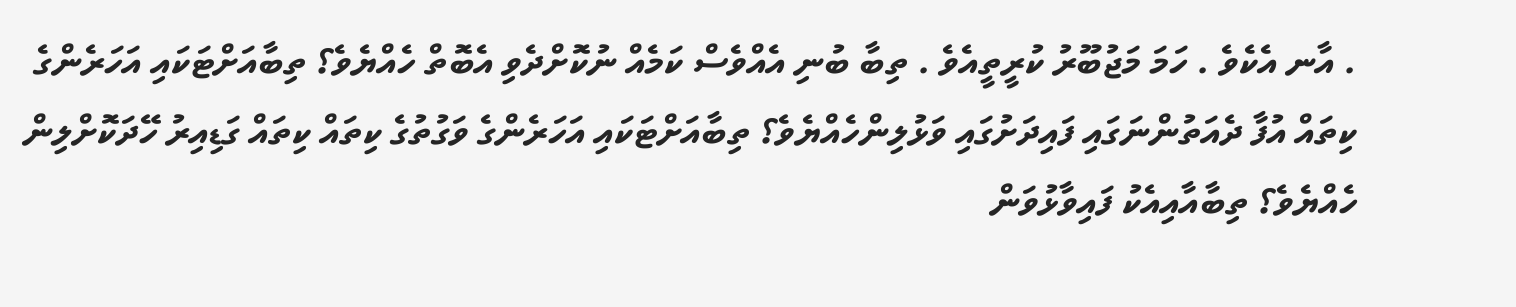. އާނ އެކެވެ . ހަމަ މަޖުބޫރު ކުރީތީއެވެ . ތިބާ ބުނި އެއްވެސް ކަމެއް ނުކޮށްދެވި އެބޮތް ހެއްޔެވެ؟ ތިބާއަށްޓަކައި އަހަރެންގެ ކިތައް އުފާ ދެއަތުންނަގައި ފައިދަށުގައި ވަޅުލިންހެއްޔެވެ؟ ތިބާއަށްޓަކައި އަހަރެންގެ ވަގުތުގެ ކިތައް ކިތައް ގަޑިއިރު ހޭދަކޮށްލިން ހެއްޔެވެ؟ ތިބާއާއިއެކު ފައިވާޅުވަން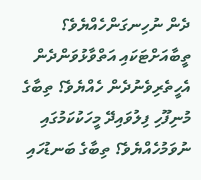ދެން ނުހިނގަންހެއްޔެވެ؟ ތީބާއަށްޓަކައި އަތްވާޅުވަންދެން އެހީތެރިވެނުދެން ހެއްޔެވެ؟ ތިބާގެ މުނިފޫހި ފިލުވައިދޭ މީހަކުކަމުގައި ނުވަމުހެއްޔެވެ؟ ތިބާގެ ބަނޑުހައި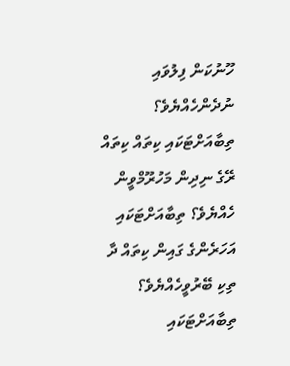ހޫނުކަން ފިލުވައި ނުދެންހެއްޔެވެ؟ ތިބާއަށްޓަކައި ކިތައް ކިތައް ރޭގެ ނިދިން މަހުރޫމްވީން ހެއްޔެވެ؟ ތިބާއަށްޓަކައި އަހަރެންގެ ގައިން ކިތައް ދާ ތިކި ބޭރުވީހެއްޔެވެ؟ ތިބާއަށްޓަކައި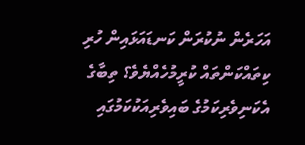އަހަރެން ނުކުރަން ކަނޑައަޅައިން ހުރި ކިތައްކަންތައް ކުރީމުހެއްޔެވެ؟ ތިބާގެ އެކަނިވެރިކަމުގެ ބައިވެރިއަކުކަމުގައި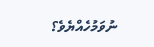ނުވަމުހެއްޔެވެ؟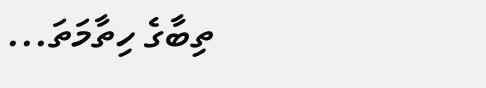ތިބާގެ ހިތާމަތަ...